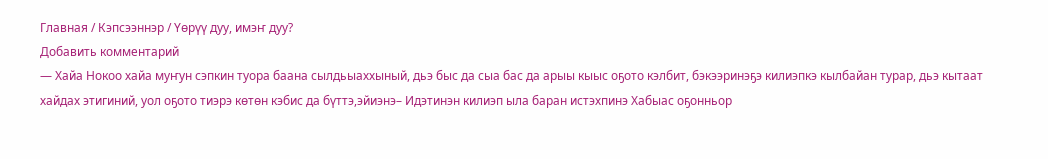Главная / Кэпсээннэр / Үөрүү дуу, имэҥ дуу?
Добавить комментарий
— Хайа Нокоо хайа муҥун сэпкин туора баана сылдьыаххыный, дьэ быс да сыа бас да арыы кыыс оҕото кэлбит, бэкээринэҕэ килиэпкэ кылбайан турар, дьэ кытаат хайдах этигиний, уол оҕото тиэрэ көтөн кэбис да бүттэ,эйиэнэ– Идэтинэн килиэп ыла баран истэхпинэ Хабыас оҕонньор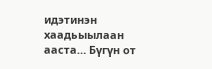идэтинэн хаадьыылаан ааста… Бүгүн от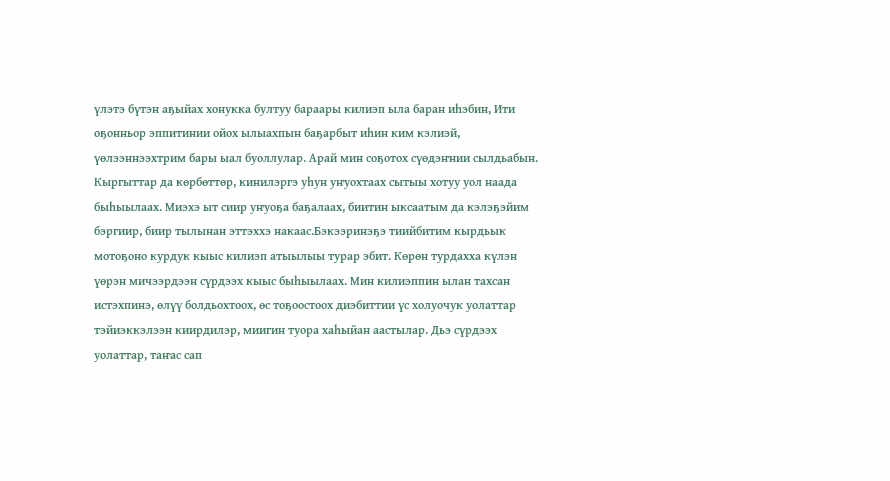үлэтэ бүтэн аҕыйах хонукка бултуу бараары килиэп ыла баран иһэбин, Ити оҕонньор эппитинии ойох ылыахпын баҕарбыт иһин ким кэлиэй, үөлээннээхтрим бары ыал буоллулар. Арай мин соҕотох сүөдэҥнии сылдьабын. Кыргыттар да көрбөттөр, кинилэргэ уһун уҥуохтаах сытыы хотуу уол наада быһыылаах. Миэхэ ыт сиир уҥуоҕа баҕалаах, биитин ыксаатым да кэлэҕэйим бэргиир, биир тылынан эттэххэ накаас.Бэкээринэҕэ тиийбитим кырдьык мотоҕоно курдук кыыс килиэп атыылыы турар эбит. Көрөн турдахха күлэн үөрэн мичээрдээн сүрдээх кыыс быһыылаах. Мин килиэппин ылан тахсан истэхпинэ, өлүү болдьохтоох, өс тоҕоостоох диэбиттии үс холуочук уолаттар тэйиэккэлээн киирдилэр, миигин туора хаһыйан аастылар. Дьэ сүрдээх уолаттар, таҥас сап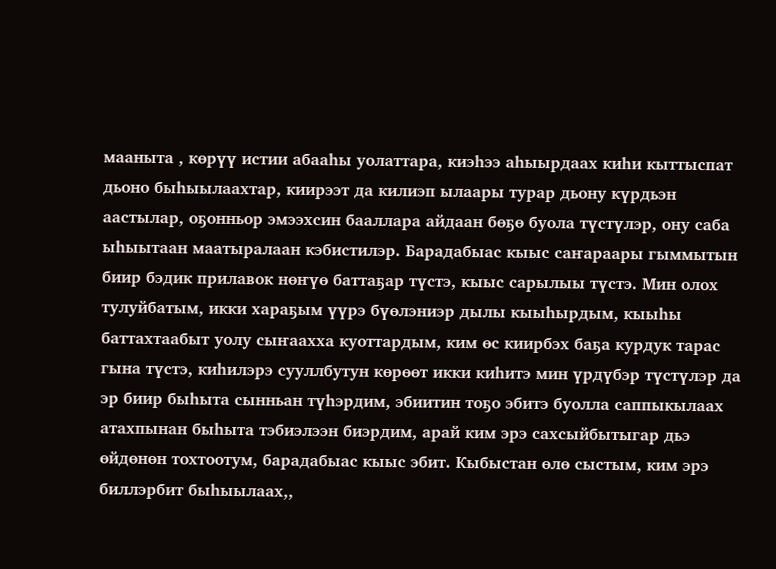мааныта , көрүү истии абааһы уолаттара, киэһээ аһыырдаах киһи кыттыспат дьоно быһыылаахтар, киирээт да килиэп ылаары турар дьону күрдьэн аастылар, оҕонньор эмээхсин бааллара айдаан бөҕө буола түстүлэр, ону саба ыһыытаан маатыралаан кэбистилэр. Барадабыас кыыс саҥараары гыммытын биир бэдик прилавок нөҥүө баттаҕар түстэ, кыыс сарылыы түстэ. Мин олох тулуйбатым, икки хараҕым үүрэ бүөлэниэр дылы кыыһырдым, кыыһы баттахтаабыт уолу сыҥаахха куоттардым, ким өс киирбэх баҕа курдук тарас гына түстэ, киһилэрэ сууллбутун көрөөт икки киһитэ мин үрдүбэр түстүлэр да эр биир быһыта сынньан түһэрдим, эбиитин тоҕо эбитэ буолла саппыкылаах атахпынан быһыта тэбиэлээн биэрдим, арай ким эрэ сахсыйбытыгар дьэ өйдөнөн тохтоотум, барадабыас кыыс эбит. Кыбыстан өлө сыстым, ким эрэ биллэрбит быһыылаах,,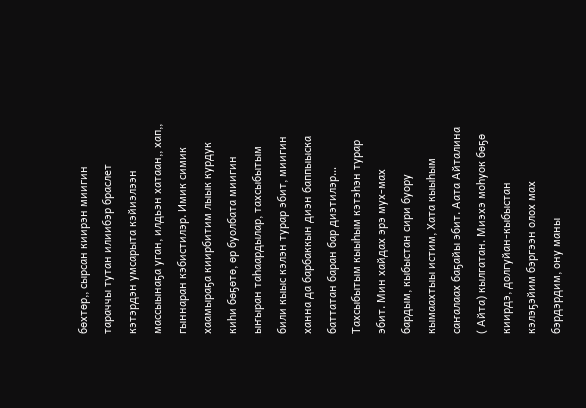бөхтөр,, сырсан киирэн миигин тараччы тутан илиибэр браслет кэтэрдэн умсарыта кэйиэлээн массыынаҕа уган, илдьэн хатаан,, хап,, гыннаран кэбистилэр. Имик симик хаамыраҕа киирбитим лыык курдук киһи бөҕөтө, өр буолбата миигин ыҥыран таһаардылар, тахсыбытым били кыыс кэлэн турар эбит, миигин ханна да барбаккын диэн баппыыска баттатан баран бар диэтилэр… Тахсыбытым кыыһым кэтэһэн турар эбит. Мин хайдах эрэ мух-мах бардым, кыбыстан сири буору кымаахтыы истим, Хата кыыһым саҥалаах баҕайы эбит. Аата Айталина ( Айта) кылгатан. Миэхэ моһуок бөҕө киирдэ, долгуйан-кыбыстан кэлэҕэйим бэргээн олох мах бэрдэрдим, ону маны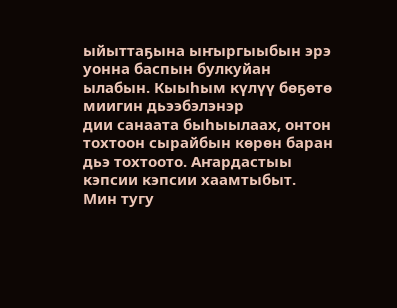ыйыттаҕына ыҥыргыыбын эрэ уонна баспын булкуйан ылабын. Кыыһым күлүү бөҕөтө миигин дьээбэлэнэр
дии санаата быһыылаах, онтон тохтоон сырайбын көрөн баран дьэ тохтоото. Аҥардастыы кэпсии кэпсии хаамтыбыт. Мин тугу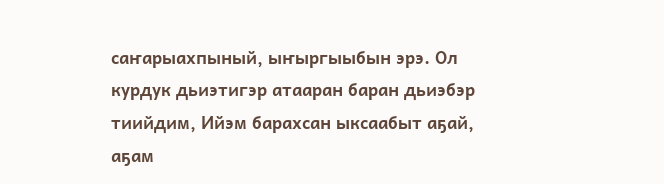саҥарыахпыный, ыҥыргыыбын эрэ. Ол курдук дьиэтигэр атааран баран дьиэбэр тиийдим, Ийэм барахсан ыксаабыт аҕай, аҕам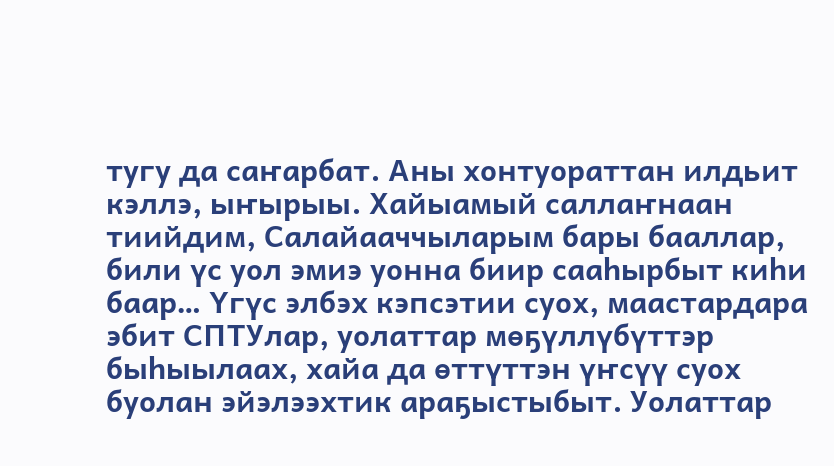тугу да саҥарбат. Аны хонтуораттан илдьит кэллэ, ыҥырыы. Хайыамый саллаҥнаан тиийдим, Салайааччыларым бары бааллар, били үс уол эмиэ уонна биир сааһырбыт киһи баар… Үгүс элбэх кэпсэтии суох, маастардара эбит СПТУлар, уолаттар мөҕүллүбүттэр быһыылаах, хайа да өттүттэн үҥсүү суох буолан эйэлээхтик араҕыстыбыт. Уолаттар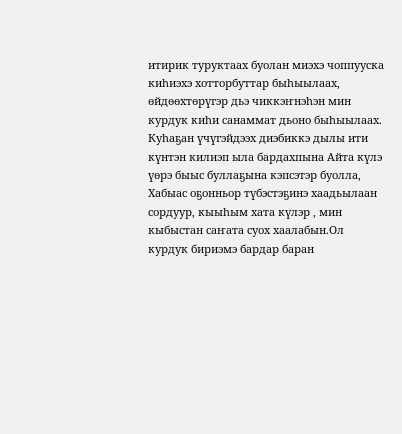итирик туруктаах буолан миэхэ чоппууска киһиэхэ хотторбуттар быһыылаах, өйдөөхтөрүгэр дьэ чиккэҥнэһэн мин курдук киһи санаммат дьоно быһыылаах. Куһаҕан үчүгэйдээх диэбиккэ дылы ити күнтэн килиэп ыла бардахпына Айта күлэ үөрэ быыс буллаҕына кэпсэтэр буолла, Хабыас оҕонньор түбэстэҕинэ хаадьылаан сордуур, кыыһым хата күлэр , мин кыбыстан саҥата суох хаалабын.Ол курдук бириэмэ бардар баран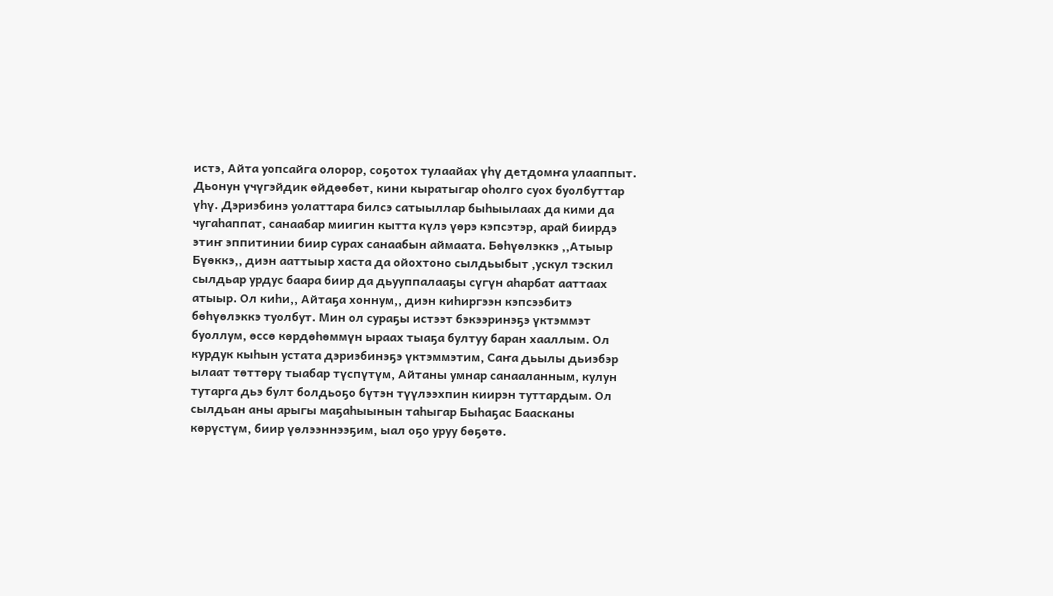истэ, Айта уопсайга олорор, соҕотох тулаайах үһү детдомҥа улааппыт. Дьонун үчүгэйдик өйдөөбөт, кини кыратыгар оһолго суох буолбуттар үһү. Дэриэбинэ уолаттара билсэ сатыыллар быһыылаах да кими да чугаһаппат, санаабар миигин кытта күлэ үөрэ кэпсэтэр, арай биирдэ этиҥ эппитинии биир сурах санаабын аймаата. Бөһүөлэккэ ,,Атыыр Бүөккэ,, диэн ааттыыр хаста да ойохтоно сылдьыбыт ,ускул тэскил сылдьар урдус баара биир да дьууппалааҕы сүгүн аһарбат ааттаах атыыр. Ол киһи,, Айтаҕа хоннум,, диэн киһиргээн кэпсээбитэ бөһүөлэккэ туолбут. Мин ол сураҕы истээт бэкээринэҕэ үктэммэт буоллум, өссө көрдөһөммүн ыраах тыаҕа бултуу баран хааллым. Ол курдук кыһын устата дэриэбинэҕэ үктэммэтим, Саҥа дьылы дьиэбэр ылаат төттөрү тыабар түспүтүм, Айтаны умнар санааланным, кулун тутарга дьэ булт болдьоҕо бүтэн түүлээхпин киирэн туттардым. Ол сылдьан аны арыгы маҕаһыынын таһыгар Быһаҕас Баасканы көрүстүм, биир үөлээннээҕим, ыал оҕо уруу бөҕөтө.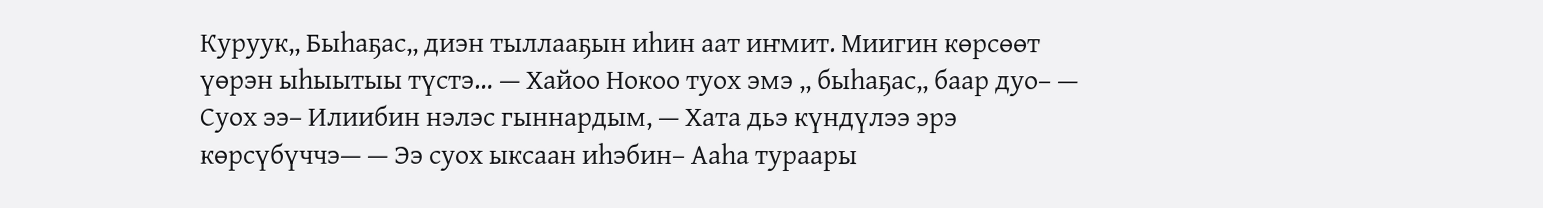Куруук,, Быһаҕас,, диэн тыллааҕын иһин аат иҥмит. Миигин көрсөөт үөрэн ыһыытыы түстэ… — Хайоо Нокоо туох эмэ ,, быһаҕас,, баар дуо– — Суох ээ– Илиибин нэлэс гыннардым, — Хата дьэ күндүлээ эрэ көрсүбүччэ— — Ээ суох ыксаан иһэбин– Ааһа тураары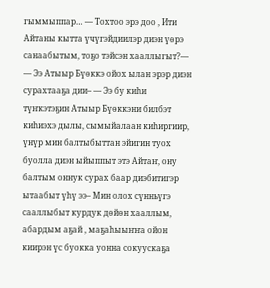гыммыппар… — Тохтоо эрэ доо , Ити Айтаны кытта үчүгэйдиилэр диэн үөрэ санаабытым, тоҕо тэйсэн хааллыгыт?— — Ээ Атыыр Бүөккэ ойох ылан эрэр диэн сурахтааҕа дии– — Ээ бу киһи түҥкэтэҕин Атыыр Бүөккэни билбэт киһиэхэ дылы, сымыйалаан киһиргиир, үнүр мин балтыбыттан эйигин туох буолла диэн ыйыппыт этэ Айтаҥ, ону балтым оннук сурах баар диэбитигэр ытаабыт үһү ээ– Мин олох сүнньүгэ сааллыбыт курдук дөйөн хааллым,
абардым аҕай , маҕаһыыҥҥа ойон киирэн үс буокка уонна сокуускаҕа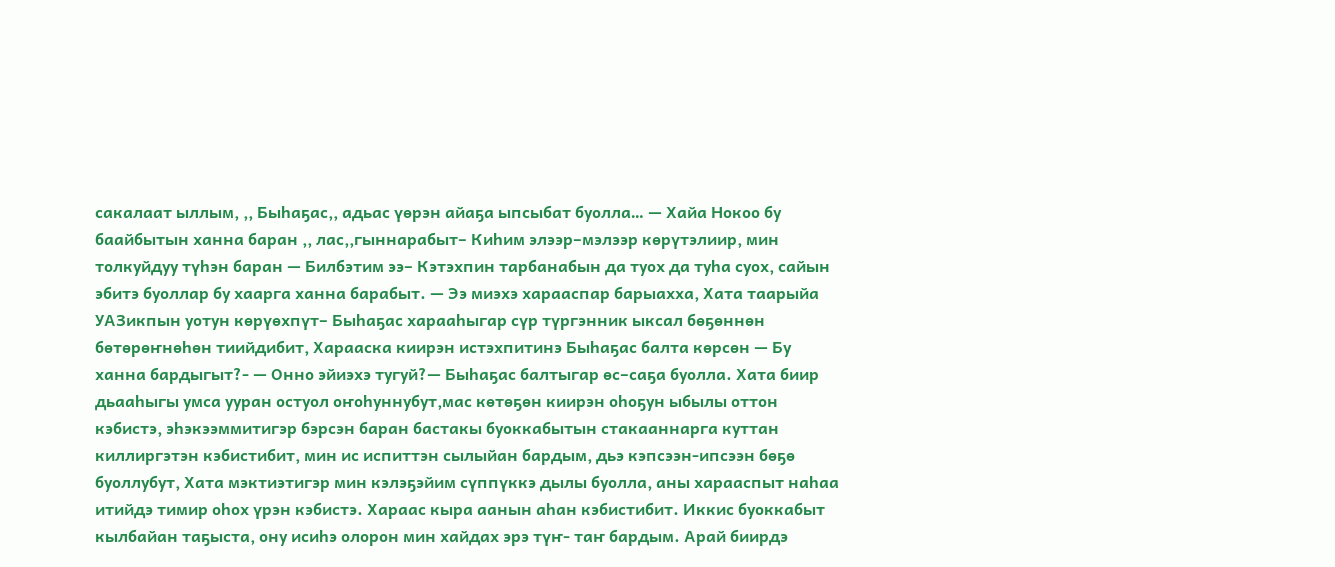сакалаат ыллым, ,, Быһаҕас,, адьас үөрэн айаҕа ыпсыбат буолла… — Хайа Нокоо бу баайбытын ханна баран ,, лас,,гыннарабыт– Киһим элээр–мэлээр көрүтэлиир, мин толкуйдуу түһэн баран — Билбэтим ээ– Кэтэхпин тарбанабын да туох да туһа суох, сайын эбитэ буоллар бу хаарга ханна барабыт. — Ээ миэхэ харааспар барыахха, Хата таарыйа УАЗикпын уотун көрүөхпүт– Быһаҕас харааһыгар сүр түргэнник ыксал бөҕөннөн бөтөрөҥнөһөн тиийдибит, Харааска киирэн истэхпитинэ Быһаҕас балта көрсөн — Бу ханна бардыгыт?- — Онно эйиэхэ тугуй?— Быһаҕас балтыгар өс–саҕа буолла. Хата биир дьааһыгы умса ууран остуол оҥоһуннубут,мас көтөҕөн киирэн оһоҕун ыбылы оттон кэбистэ, эһэкээммитигэр бэрсэн баран бастакы буоккабытын стакааннарга куттан киллиргэтэн кэбистибит, мин ис испиттэн сылыйан бардым, дьэ кэпсээн-ипсээн бөҕө буоллубут, Хата мэктиэтигэр мин кэлэҕэйим сүппүккэ дылы буолла, аны харааспыт наһаа итийдэ тимир оһох үрэн кэбистэ. Хараас кыра аанын аһан кэбистибит. Иккис буоккабыт кылбайан таҕыста, ону исиһэ олорон мин хайдах эрэ түҥ- таҥ бардым. Арай биирдэ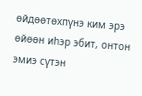өйдөөтөхпүнэ ким эрэ өйөөн иһэр эбит, онтон эмиэ сүтэн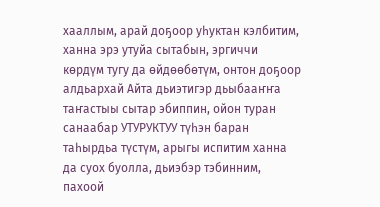хааллым, арай доҕоор уһуктан кэлбитим, ханна эрэ утуйа сытабын, эргиччи көрдүм тугу да өйдөөбөтүм, онтон доҕоор алдьархай Айта дьиэтигэр дьыбааҥҥа таҥастыы сытар эбиппин, ойон туран санаабар УТУРУКТУУ түһэн баран таһырдьа түстүм, арыгы испитим ханна да суох буолла, дьиэбэр тэбинним, пахоой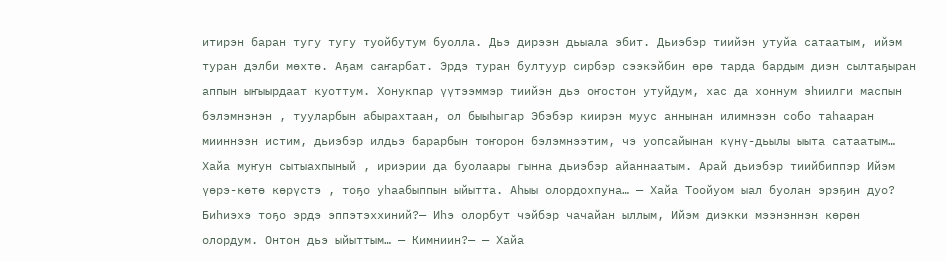итирэн баран тугу тугу туойбутум буолла. Дьэ дирээн дьыала эбит. Дьиэбэр тиийэн утуйа сатаатым, ийэм туран дэлби мөхтө. Аҕам саҥарбат. Эрдэ туран бултуур сирбэр сээкэйбин өрө тарда бардым диэн сылтаҕыран аппын ыҥыырдаат куоттум. Хонукпар үүтээммэр тиийэн дьэ оҥостон утуйдум, хас да хоннум эһиилги маспын бэлэмнэнэн , тууларбын абырахтаан, ол быыһыгар Эбэбэр киирэн муус аннынан илимнээн собо таһааран мииннээн истим, дьиэбэр илдьэ барарбын тоҥорон бэлэмнээтим, чэ уопсайынан күнү-дьылы ыыта сатаатым… Хайа муҥун сытыахпыный , ириэрии да буолаары гынна дьиэбэр айаннаатым. Арай дьиэбэр тиийбиппэр Ийэм үөрэ-көтө көрүстэ , тоҕо уһаабыппын ыйытта. Аһыы олордохпуна… — Хайа Тоойуом ыал буолан эрэҕин дуо? Биһиэхэ тоҕо эрдэ эппэтэххиний?— Иһэ олорбут чэйбэр чачайан ыллым, Ийэм диэкки мээнэннэн көрөн олордум. Онтон дьэ ыйыттым… — Кимниин?— — Хайа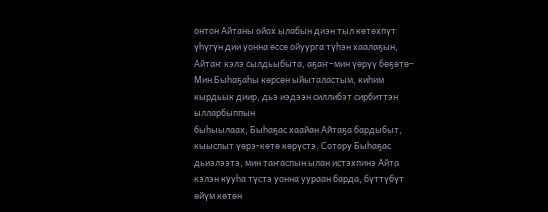онтон Айтаны ойох ылабын диэн тыл көтөхпүт үһүгүн дии уонна өссө ойуурга түһэн хаалаҕын, Айтаҥ кэлэ сылдьыбыта, аҕаҥ–мин үөрүү бөҕөтө– Мин Быһаҕаһы көрсөн ыйыталастым, киһим кырдьык диир, дьэ иэдээн силлибэт сирбиттэн ылларбыппын
быһыылаах, Быһаҕас хаайан Айтаҕа бардыбыт, кыыспыт үөрэ-көтө көрүстэ. Сотору Быһаҕас дьиэлээтэ, мин таҥаспын ылан истэхпинэ Айта кэлэн кууһа түстэ уонна уураан барда, бүттүбүт өйүм көтөн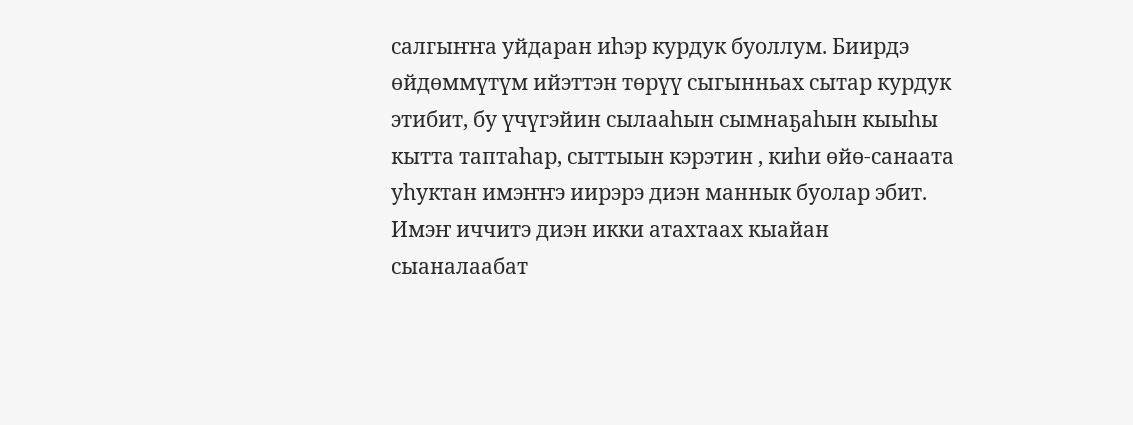салгыҥҥа уйдаран иһэр курдук буоллум. Биирдэ өйдөммүтүм ийэттэн төрүү сыгынньах сытар курдук этибит, бу үчүгэйин сылааһын сымнаҕаһын кыыһы кытта таптаһар, сыттыын кэрэтин , киһи өйө-санаата уһуктан имэҥҥэ иирэрэ диэн маннык буолар эбит. Имэҥ иччитэ диэн икки атахтаах кыайан сыаналаабат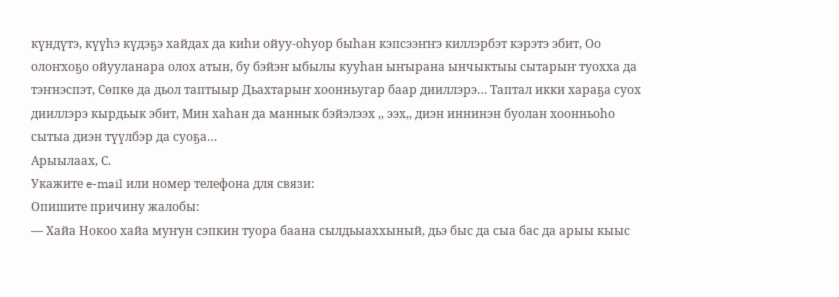күндүтэ, күүһэ күдэҕэ хайдах да киһи ойуу-оһуор быһан кэпсээҥҥэ киллэрбэт кэрэтэ эбит, Оо олоҥхоҕо ойууланара олох атын, бу бэйэҥ ыбылы кууһан ыҥырана ынчыктыы сытарыҥ туохха да тэҥнэспэт, Сөпкө да дьол таптыыр Дьахтарыҥ хоонньугар баар дииллэрэ… Таптал икки хараҕа суох дииллэрэ кырдьык эбит, Мин хаһан да маннык бэйэлээх ,, ээх,, диэн иннинэн буолан хоонньоһо сытыа диэн түүлбэр да суоҕа…
Арыылаах, С.
Укажите e-mail или номер телефона для связи:
Опишите причину жалобы:
— Хайа Нокоо хайа муҥун сэпкин туора баана сылдьыаххыный, дьэ быс да сыа бас да арыы кыыс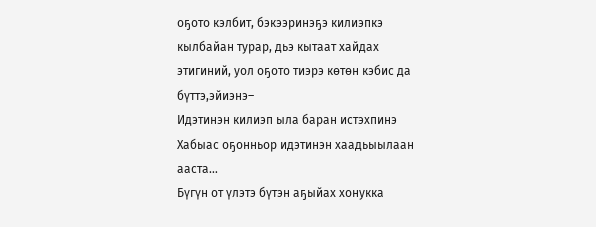оҕото кэлбит, бэкээринэҕэ килиэпкэ кылбайан турар, дьэ кытаат хайдах этигиний, уол оҕото тиэрэ көтөн кэбис да бүттэ,эйиэнэ–
Идэтинэн килиэп ыла баран истэхпинэ Хабыас оҕонньор идэтинэн хаадьыылаан ааста…
Бүгүн от үлэтэ бүтэн аҕыйах хонукка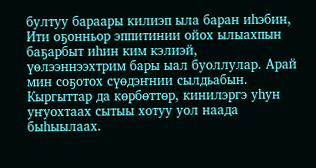бултуу бараары килиэп ыла баран иһэбин, Ити оҕонньор эппитинии ойох ылыахпын баҕарбыт иһин ким кэлиэй, үөлээннээхтрим бары ыал буоллулар. Арай мин соҕотох сүөдэҥнии сылдьабын. Кыргыттар да көрбөттөр, кинилэргэ уһун уҥуохтаах сытыы хотуу уол наада быһыылаах.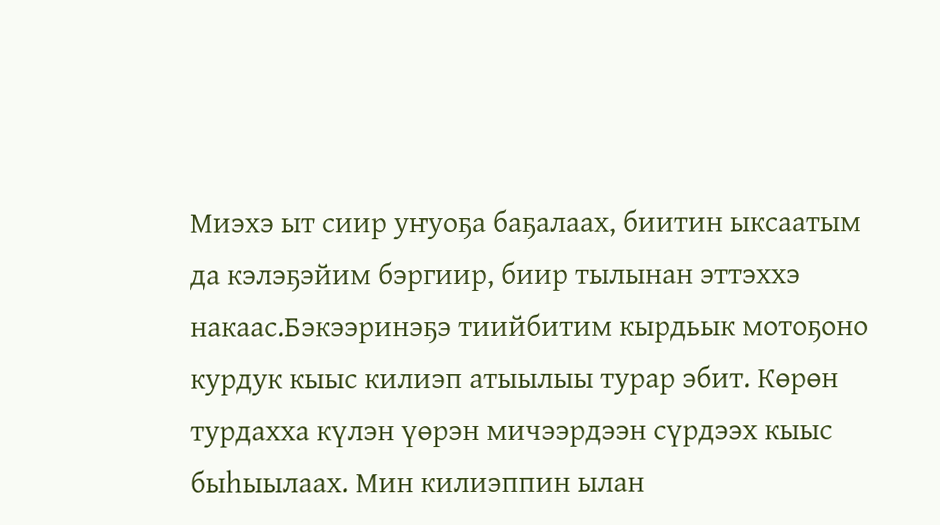Миэхэ ыт сиир уҥуоҕа баҕалаах, биитин ыксаатым да кэлэҕэйим бэргиир, биир тылынан эттэххэ накаас.Бэкээринэҕэ тиийбитим кырдьык мотоҕоно курдук кыыс килиэп атыылыы турар эбит. Көрөн турдахха күлэн үөрэн мичээрдээн сүрдээх кыыс быһыылаах. Мин килиэппин ылан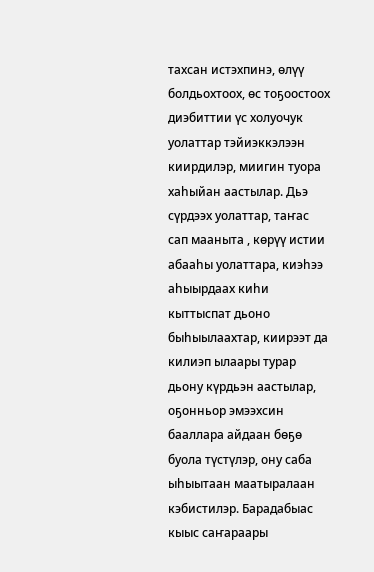тахсан истэхпинэ, өлүү болдьохтоох, өс тоҕоостоох диэбиттии үс холуочук уолаттар тэйиэккэлээн киирдилэр, миигин туора хаһыйан аастылар. Дьэ сүрдээх уолаттар, таҥас сап мааныта , көрүү истии абааһы уолаттара, киэһээ аһыырдаах киһи кыттыспат дьоно быһыылаахтар, киирээт да килиэп ылаары турар дьону күрдьэн аастылар, оҕонньор эмээхсин бааллара айдаан бөҕө буола түстүлэр, ону саба ыһыытаан маатыралаан кэбистилэр. Барадабыас кыыс саҥараары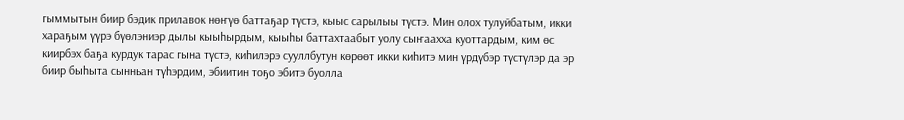гыммытын биир бэдик прилавок нөҥүө баттаҕар түстэ, кыыс сарылыы түстэ. Мин олох тулуйбатым, икки хараҕым үүрэ бүөлэниэр дылы кыыһырдым, кыыһы баттахтаабыт уолу сыҥаахха куоттардым, ким өс киирбэх баҕа курдук тарас гына түстэ, киһилэрэ сууллбутун көрөөт икки киһитэ мин үрдүбэр түстүлэр да эр биир быһыта сынньан түһэрдим, эбиитин тоҕо эбитэ буолла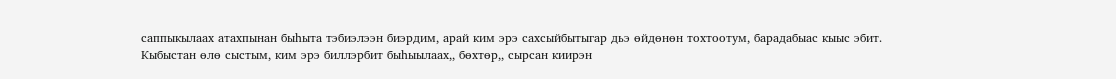саппыкылаах атахпынан быһыта тэбиэлээн биэрдим, арай ким эрэ сахсыйбытыгар дьэ өйдөнөн тохтоотум, барадабыас кыыс эбит. Кыбыстан өлө сыстым, ким эрэ биллэрбит быһыылаах,, бөхтөр,, сырсан киирэн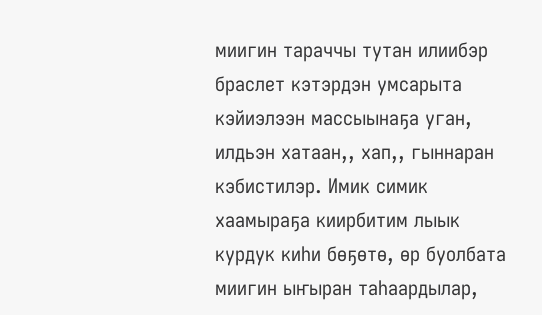миигин тараччы тутан илиибэр браслет кэтэрдэн умсарыта кэйиэлээн массыынаҕа уган, илдьэн хатаан,, хап,, гыннаран кэбистилэр. Имик симик хаамыраҕа киирбитим лыык курдук киһи бөҕөтө, өр буолбата миигин ыҥыран таһаардылар,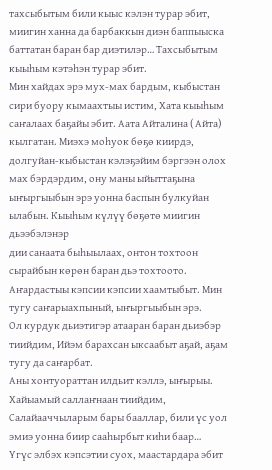тахсыбытым били кыыс кэлэн турар эбит, миигин ханна да барбаккын диэн баппыыска баттатан баран бар диэтилэр… Тахсыбытым кыыһым кэтэһэн турар эбит.
Мин хайдах эрэ мух-мах бардым, кыбыстан сири буору кымаахтыы истим, Хата кыыһым саҥалаах баҕайы эбит. Аата Айталина ( Айта) кылгатан. Миэхэ моһуок бөҕө киирдэ, долгуйан-кыбыстан кэлэҕэйим бэргээн олох мах бэрдэрдим, ону маны ыйыттаҕына ыҥыргыыбын эрэ уонна баспын булкуйан ылабын. Кыыһым күлүү бөҕөтө миигин дьээбэлэнэр
дии санаата быһыылаах, онтон тохтоон сырайбын көрөн баран дьэ тохтоото. Аҥардастыы кэпсии кэпсии хаамтыбыт. Мин тугу саҥарыахпыный, ыҥыргыыбын эрэ.
Ол курдук дьиэтигэр атааран баран дьиэбэр тиийдим, Ийэм барахсан ыксаабыт аҕай, аҕам тугу да саҥарбат.
Аны хонтуораттан илдьит кэллэ, ыҥырыы. Хайыамый саллаҥнаан тиийдим, Салайааччыларым бары бааллар, били үс уол эмиэ уонна биир сааһырбыт киһи баар…
Үгүс элбэх кэпсэтии суох, маастардара эбит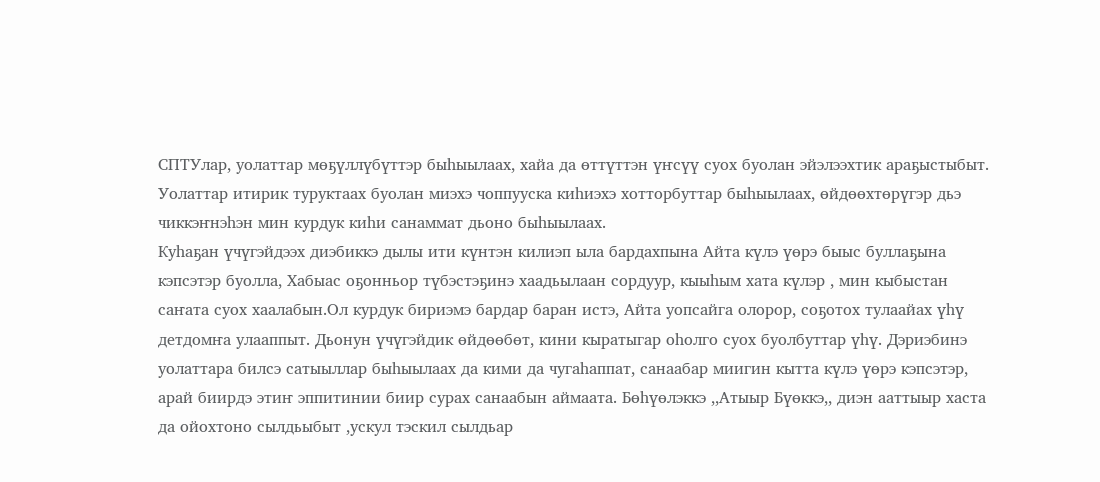СПТУлар, уолаттар мөҕүллүбүттэр быһыылаах, хайа да өттүттэн үҥсүү суох буолан эйэлээхтик араҕыстыбыт. Уолаттар итирик туруктаах буолан миэхэ чоппууска киһиэхэ хотторбуттар быһыылаах, өйдөөхтөрүгэр дьэ чиккэҥнэһэн мин курдук киһи санаммат дьоно быһыылаах.
Куһаҕан үчүгэйдээх диэбиккэ дылы ити күнтэн килиэп ыла бардахпына Айта күлэ үөрэ быыс буллаҕына кэпсэтэр буолла, Хабыас оҕонньор түбэстэҕинэ хаадьылаан сордуур, кыыһым хата күлэр , мин кыбыстан саҥата суох хаалабын.Ол курдук бириэмэ бардар баран истэ, Айта уопсайга олорор, соҕотох тулаайах үһү детдомҥа улааппыт. Дьонун үчүгэйдик өйдөөбөт, кини кыратыгар оһолго суох буолбуттар үһү. Дэриэбинэ уолаттара билсэ сатыыллар быһыылаах да кими да чугаһаппат, санаабар миигин кытта күлэ үөрэ кэпсэтэр, арай биирдэ этиҥ эппитинии биир сурах санаабын аймаата. Бөһүөлэккэ ,,Атыыр Бүөккэ,, диэн ааттыыр хаста да ойохтоно сылдьыбыт ,ускул тэскил сылдьар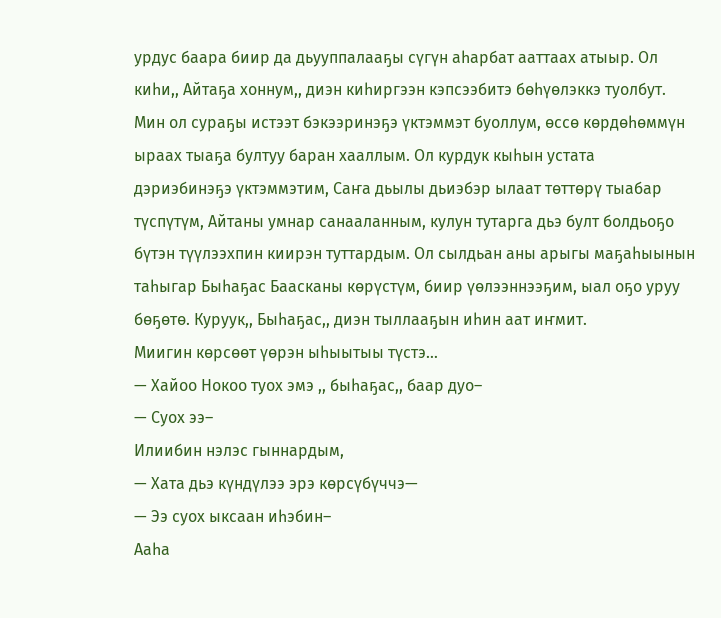урдус баара биир да дьууппалааҕы сүгүн аһарбат ааттаах атыыр. Ол киһи,, Айтаҕа хоннум,, диэн киһиргээн кэпсээбитэ бөһүөлэккэ туолбут. Мин ол сураҕы истээт бэкээринэҕэ үктэммэт буоллум, өссө көрдөһөммүн ыраах тыаҕа бултуу баран хааллым. Ол курдук кыһын устата дэриэбинэҕэ үктэммэтим, Саҥа дьылы дьиэбэр ылаат төттөрү тыабар түспүтүм, Айтаны умнар санааланным, кулун тутарга дьэ булт болдьоҕо бүтэн түүлээхпин киирэн туттардым. Ол сылдьан аны арыгы маҕаһыынын таһыгар Быһаҕас Баасканы көрүстүм, биир үөлээннээҕим, ыал оҕо уруу бөҕөтө. Куруук,, Быһаҕас,, диэн тыллааҕын иһин аат иҥмит.
Миигин көрсөөт үөрэн ыһыытыы түстэ…
— Хайоо Нокоо туох эмэ ,, быһаҕас,, баар дуо–
— Суох ээ–
Илиибин нэлэс гыннардым,
— Хата дьэ күндүлээ эрэ көрсүбүччэ—
— Ээ суох ыксаан иһэбин–
Ааһа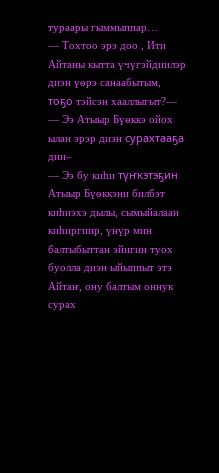тураары гыммыппар…
— Тохтоо эрэ доо , Ити Айтаны кытта үчүгэйдиилэр диэн үөрэ санаабытым, тоҕо тэйсэн хааллыгыт?—
— Ээ Атыыр Бүөккэ ойох ылан эрэр диэн сурахтааҕа дии–
— Ээ бу киһи түҥкэтэҕин Атыыр Бүөккэни билбэт киһиэхэ дылы, сымыйалаан киһиргиир, үнүр мин балтыбыттан эйигин туох буолла диэн ыйыппыт этэ Айтаҥ, ону балтым оннук сурах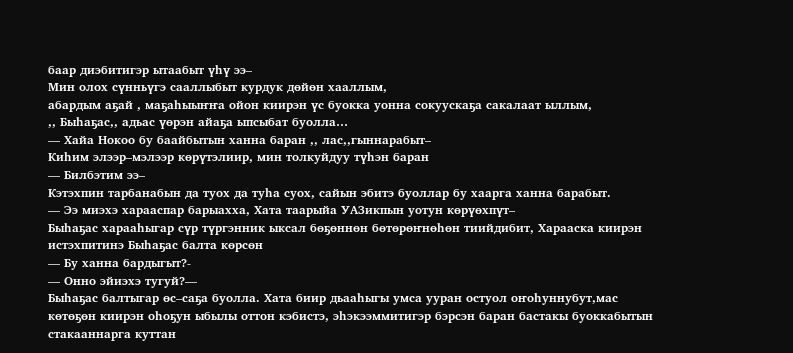баар диэбитигэр ытаабыт үһү ээ–
Мин олох сүнньүгэ сааллыбыт курдук дөйөн хааллым,
абардым аҕай , маҕаһыыҥҥа ойон киирэн үс буокка уонна сокуускаҕа сакалаат ыллым,
,, Быһаҕас,, адьас үөрэн айаҕа ыпсыбат буолла…
— Хайа Нокоо бу баайбытын ханна баран ,, лас,,гыннарабыт–
Киһим элээр–мэлээр көрүтэлиир, мин толкуйдуу түһэн баран
— Билбэтим ээ–
Кэтэхпин тарбанабын да туох да туһа суох, сайын эбитэ буоллар бу хаарга ханна барабыт.
— Ээ миэхэ харааспар барыахха, Хата таарыйа УАЗикпын уотун көрүөхпүт–
Быһаҕас харааһыгар сүр түргэнник ыксал бөҕөннөн бөтөрөҥнөһөн тиийдибит, Харааска киирэн истэхпитинэ Быһаҕас балта көрсөн
— Бу ханна бардыгыт?-
— Онно эйиэхэ тугуй?—
Быһаҕас балтыгар өс–саҕа буолла. Хата биир дьааһыгы умса ууран остуол оҥоһуннубут,мас көтөҕөн киирэн оһоҕун ыбылы оттон кэбистэ, эһэкээммитигэр бэрсэн баран бастакы буоккабытын стакааннарга куттан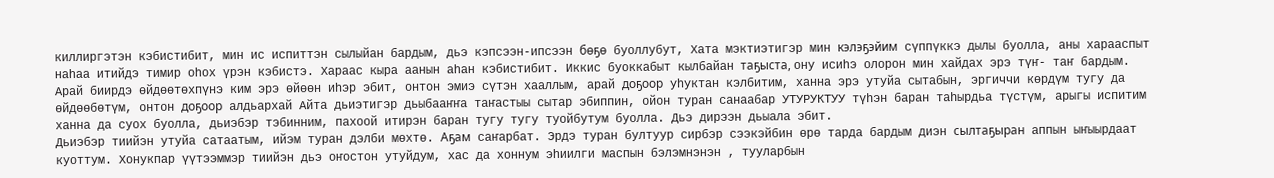киллиргэтэн кэбистибит, мин ис испиттэн сылыйан бардым, дьэ кэпсээн-ипсээн бөҕө буоллубут, Хата мэктиэтигэр мин кэлэҕэйим сүппүккэ дылы буолла, аны харааспыт наһаа итийдэ тимир оһох үрэн кэбистэ. Хараас кыра аанын аһан кэбистибит. Иккис буоккабыт кылбайан таҕыста, ону исиһэ олорон мин хайдах эрэ түҥ- таҥ бардым. Арай биирдэ өйдөөтөхпүнэ ким эрэ өйөөн иһэр эбит, онтон эмиэ сүтэн хааллым, арай доҕоор уһуктан кэлбитим, ханна эрэ утуйа сытабын, эргиччи көрдүм тугу да өйдөөбөтүм, онтон доҕоор алдьархай Айта дьиэтигэр дьыбааҥҥа таҥастыы сытар эбиппин, ойон туран санаабар УТУРУКТУУ түһэн баран таһырдьа түстүм, арыгы испитим ханна да суох буолла, дьиэбэр тэбинним, пахоой итирэн баран тугу тугу туойбутум буолла. Дьэ дирээн дьыала эбит.
Дьиэбэр тиийэн утуйа сатаатым, ийэм туран дэлби мөхтө. Аҕам саҥарбат. Эрдэ туран бултуур сирбэр сээкэйбин өрө тарда бардым диэн сылтаҕыран аппын ыҥыырдаат куоттум. Хонукпар үүтээммэр тиийэн дьэ оҥостон утуйдум, хас да хоннум эһиилги маспын бэлэмнэнэн , тууларбын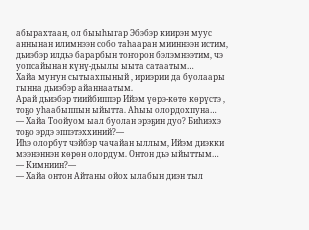абырахтаан, ол быыһыгар Эбэбэр киирэн муус аннынан илимнээн собо таһааран мииннээн истим, дьиэбэр илдьэ барарбын тоҥорон бэлэмнээтим, чэ уопсайынан күнү-дьылы ыыта сатаатым…
Хайа муҥун сытыахпыный , ириэрии да буолаары гынна дьиэбэр айаннаатым.
Арай дьиэбэр тиийбиппэр Ийэм үөрэ-көтө көрүстэ , тоҕо уһаабыппын ыйытта. Аһыы олордохпуна…
— Хайа Тоойуом ыал буолан эрэҕин дуо? Биһиэхэ тоҕо эрдэ эппэтэххиний?—
Иһэ олорбут чэйбэр чачайан ыллым, Ийэм диэкки мээнэннэн көрөн олордум. Онтон дьэ ыйыттым…
— Кимниин?—
— Хайа онтон Айтаны ойох ылабын диэн тыл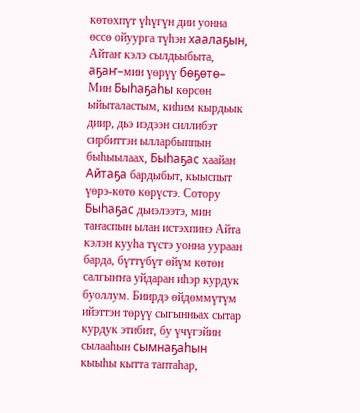көтөхпүт үһүгүн дии уонна өссө ойуурга түһэн хаалаҕын, Айтаҥ кэлэ сылдьыбыта, аҕаҥ–мин үөрүү бөҕөтө–
Мин Быһаҕаһы көрсөн ыйыталастым, киһим кырдьык диир, дьэ иэдээн силлибэт сирбиттэн ылларбыппын
быһыылаах, Быһаҕас хаайан Айтаҕа бардыбыт, кыыспыт үөрэ-көтө көрүстэ. Сотору Быһаҕас дьиэлээтэ, мин таҥаспын ылан истэхпинэ Айта кэлэн кууһа түстэ уонна уураан барда, бүттүбүт өйүм көтөн салгыҥҥа уйдаран иһэр курдук буоллум. Биирдэ өйдөммүтүм ийэттэн төрүү сыгынньах сытар курдук этибит, бу үчүгэйин сылааһын сымнаҕаһын кыыһы кытта таптаһар,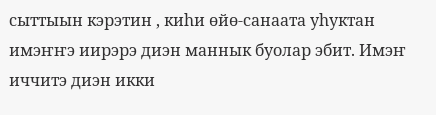сыттыын кэрэтин , киһи өйө-санаата уһуктан имэҥҥэ иирэрэ диэн маннык буолар эбит. Имэҥ иччитэ диэн икки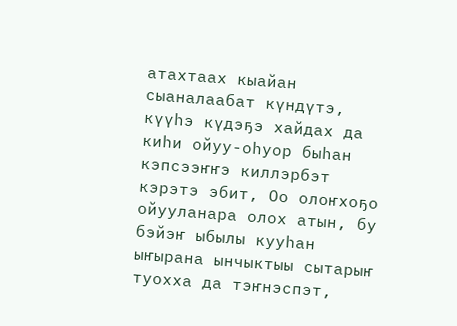атахтаах кыайан сыаналаабат күндүтэ, күүһэ күдэҕэ хайдах да киһи ойуу-оһуор быһан кэпсээҥҥэ киллэрбэт кэрэтэ эбит, Оо олоҥхоҕо ойууланара олох атын, бу бэйэҥ ыбылы кууһан ыҥырана ынчыктыы сытарыҥ туохха да тэҥнэспэт,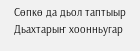Сөпкө да дьол таптыыр Дьахтарыҥ хоонньугар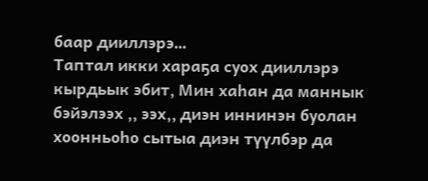баар дииллэрэ…
Таптал икки хараҕа суох дииллэрэ кырдьык эбит, Мин хаһан да маннык бэйэлээх ,, ээх,, диэн иннинэн буолан хоонньоһо сытыа диэн түүлбэр да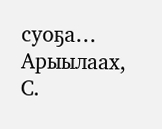суоҕа…
Арыылаах, С.